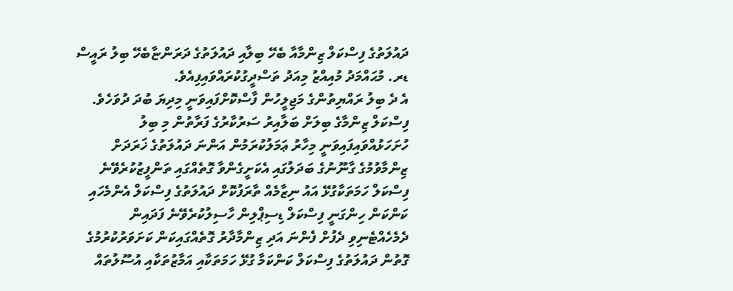ދައުލަތުގެ ފިސްކަލް ޒިންމާއާ ބެހޭ ބިލާއި ދައުލަތުގެ ދަރަންޏާބެހޭ ބިލު ރައީސް ޑރ. މުޙައްމަދު މުއިއްޒު މިއަދު ތަސްދީގުކުރައްވައިފިއެވެ.
އެ ދެ ބިލު ރައްޔިތުންގެ މަޖިލީހުން ފާސްކޮށްފައިވަނީ މިދިޔަ ބުދަ ދުވަހެވެ.
ފިސްކަލް ޒިންމާގެ ބިލަށް ބަލާއިރު ސަރުކާރުގެ ފަރާތުން މި ބިލު ހުށަހަޅުއްވައިފައިވަނީ މިހާރު ޢަމަލުކުރަމުން އަންނަ ދައުލަތުގެ ޚަރަދަށް ޒިންމާވުމުގެ ގާނޫނުގެ ބަދަލުގައި އެކަށީގެންވާ ގޮތެއްގައި ތަންފީޒުކުރެވޭނެ ފިސްކަލް ހަމަތަކާގުޅޭ އައު ނިޒާމެއް ތާރަފުކޮށް ދައުލަތުގެ ފިސްކަލް އެންމެހައި ކަންކަން ހިންގަނީ ފިސްކަލް ޑިސިޕްލިން ހާސިލުކުރެވޭނެ ފަދައިން ދެމެހެއްޓެނިވި ދެފުށް ފެންނަ އަދި ޒިންމާދާރު ގޮތެއްގައިކަން ކަށަވަރުކުރުމުގެ ގޮތުން ދައުލަތުގެ ފިސްކަލް ކަންކަމާ ގުޅޭ ހަމަތަކާއި އަމާޒުތަކާއި އުސޫލުތައް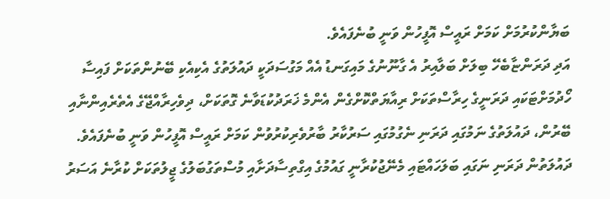ބަޔާންކުރުމަށް ކަމަށް ރައީސް އޮފީހުން ވަނީ ބުނެފައެވެ.
އަދި ދަރަންޏާބެހޭ ބިލަށް ބަލާއިރު އެ ގާނޫނުގެ މައިގަނޑު އެއް މަގުސަދަކީ ދައުލަތުގެ އެކިއެކި ބޭނުންތަކަށް ފައިސާ ހޯދުމަށްޓަކައި ދަރަނީގެ ހިރާސްތަކަށް ރިއާޔަތްކޮށްގެން އެންމެ ޚަރަދުކުޑަވާނެ ގޮތަކަށް، ދިވެހިރާއްޖޭގެ އެތެރެއިންނާއި ބޭރުން، ދައުލަތުގެ ނަމުގައި ދަރަނި ނެގުމުގައި ސަރުކާރު ބާރުވެރިކުރުވުން ކަމަށް ރައީސް އޮފީހުން ވަނީ ބުނެފައެވެ.
ދައުލަތުން ދަރަނި ނަގައި ބަލަހައްޓައި މެނޭޖުކުރާނީ ގައުމުގެ އިގްތިސާދަށާއި މުސްތަގުބަލުގެ ޖީލުތަކަށް ކުރާނެ އަސަރު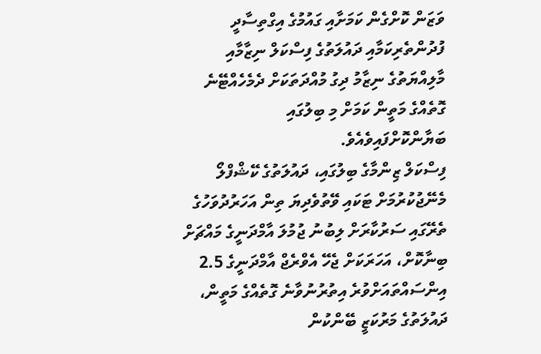ވަޒަން ކޮށްގެން ކަމަށާއި ގައުމުގެ އިގްތިސާދީ ފުދުންތެރިކަމާއި ދައުލަތުގެ ފިސްކަލް ނިޒާމާއި މާލިއްޔަތުގެ ނިޒާމު ދިގު މުއްދަތަކަށް ދެމެހެއްޓޭނެ ގޮތެއްގެ މަތީން ކަމަށް މި ބިލުގައި ބަޔާންކޮށްފައިވެއެވެ.
ފިސްކަލް ޒިންމާގެ ބިލުގައި، ދައުލަތުގެ ކޭޝްފްލޯ މެނޭޖުކުރުމަށް ޓަކައި ވޭތުވެދިޔަ ތިން އަހަރުދުވަހުގެ ތެރޭގައި ސަރުކާރަށް ލިބުނު ޖުމުލަ އާމްދަނީގެ މައްޗަށް ބިނާކޮށް، އަހަރަކަށް ޖެހޭ އެވްރެޖް އާމްދަނީގެ 2.5 އިންސައްތައަށްވުރެ އިތުރުނުވާނެ ގޮތެއްގެ މަތީން، ދައުލަތުގެ މަރުކަޒީ ބޭންކުން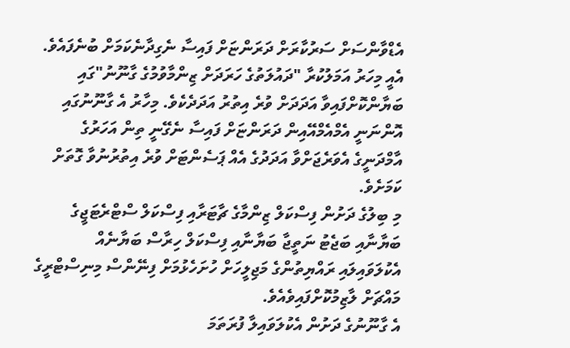އެޑްވާންސަށް ސަރުކާރަށް ދަރަންޏަށް ފައިސާ ނެގިދާނެކަމަށް ބުނެފައެވެ. އެއީ މިހަރު އަމަލުކުރާ "ދައުލަތުގެ ހަރަދަށް ޒިންމާވުމުގެ ގާނޫނު"ގައި ބަޔާންކޮށްފައިވާ އަދަދަށް ވުރެ އިތުރު އަދަދެކެވެ. މިހާރު އެ ގާނޫނުގައި އޮންނަނީ އެމްއެމްއޭއިން ދަރަންޏަށް ފައިސާ ނެގޭނީ ތިން އަހަރުގެ އާމްދަނީގެ އެވަރެޖަށްވާ އަދަދުގެ އެއް ޕަސެންޓަށް ވުރެ އިތުރުނުވާ ގޮތަށް ކަމަށެވެ.
މި ބިލުގެ ދަށުން ފިސްކަލް ޒިންމާގެ ޗާޓަރާއި ފިސްކަލް ސްޓްރެޓަޖީގެ ބަޔާނާއި ބަޖެޓު ނަތީޖާ ބަޔާނާއި ފިސްކަލް ހިރާސް ބަޔާނެއް އެކުލަވައިލައި ރައްޔިތުންގެ މަޖިލީހަށް ހުށަހެޅުމަށް ފިނޭންސް މިނިސްޓްރީގެ މައްޗަށް ލާޒިމުކޮށްފައިވެއެވެ.
އެ ގާނޫނުގެ ދަށުން އެކުލަވައިލާ ފުރަތަމަ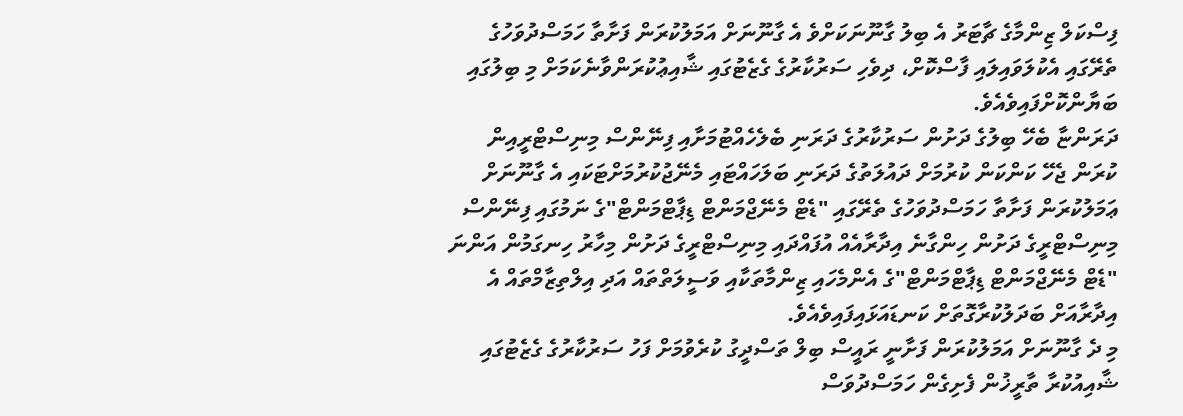ފިސްކަލް ޒިންމާގެ ޗާޓަރު އެ ބިލު ގާނޫނަކަށްވެ އެ ގާނޫނަށް އަމަލުކުރަން ފަށާތާ ހަމަސްދުވަހުގެ ތެރޭގައި އެކުލަވައިލައި ފާސްކޮށް، ދިވެހި ސަރުކާރުގެ ގެޒެޓުގައި ޝާއިޢުކުރަންވާނެކަމަށް މި ބިލުގައި ބަޔާންކޮށްފައިވެއެވެ.
ދަރަންޏާ ބެހޭ ބިލުގެ ދަށުން ސަރުކާރުގެ ދަރަނި ބެލެހެއްޓުމަށާއި ފިނޭންސް މިނިސްޓްރީއިން ކުރަން ޖެހޭ ކަންކަން ކުރުމަށް ދައުލަތުގެ ދަރަނި ބަލަހައްޓައި މެނޭޖުކުރުމަށްޓަކައި އެ ގާނޫނަށް ޢަމަލުކުރަން ފަށާތާ ހަމަސްދުވަހުގެ ތެރޭގައި "ޑެޓް މެނޭޖްމަންޓް ޑިޕާޓްމަންޓް"ގެ ނަމުގައި ފިނޭންސް މިނިސްޓްރީގެ ދަށުން ހިންގާނެ އިދާރާއެއް އުފައްދައި މިނިސްޓްރީގެ ދަށުން މިހާރު ހިނގަމުން އަންނަ "ޑެޓް މެނޭޖްމަންޓް ޑިޕާޓްމަންޓް"ގެ އެންމެހައި ޒިންމާތަކާއި ވަސީލަތްތައް އަދި އިލްތިޒާމްތައް އެ އިދާރާއަށް ބަދަލުކުރާގޮތަށް ކަނޑައަޅައިފައިވެއެވެ.
މި ދެ ގާނޫނަށް އަމަލުކުރަން ފަށާނީ ރައީސް ބިލް ތަސްދީގު ކުރެވުމަށް ފަހު ސަރުކާރުގެ ގެޒެޓުގައި ޝާއިއުކުރާ ތާރީޚުން ފެށިގެން ހަމަސްދުވަސް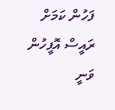ފަހުން ކަމަށް ރައީސް އޮފީހުން ވަނީ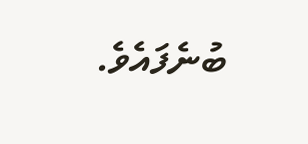ބުނެފައެވެ.